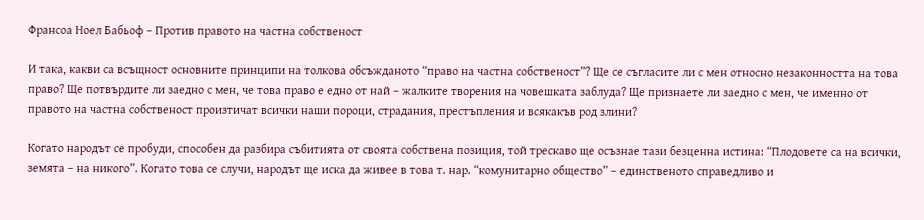Франсоа Ноел Бабьоф – Против правото на частна собственост

И така, какви са всъщност основните принципи на толкова обсъжданото “право на частна собственост”? Ще се съгласите ли с мен относно незаконността на това право? Ще потвърдите ли заедно с мен, че това право е едно от най – жалките творения на човешката заблуда? Ще признаете ли заедно с мен, че именно от правото на частна собственост произтичат всички наши пороци, страдания, престъпления и всякакъв род злини?

Когато народът се пробуди, способен да разбира събитията от своята собствена позиция, той трескаво ще осъзнае тази безценна истина: “Плодовете са на всички, земята – на никого”. Когато това се случи, народът ще иска да живее в това т. нар. “комунитарно общество” – единственото справедливо и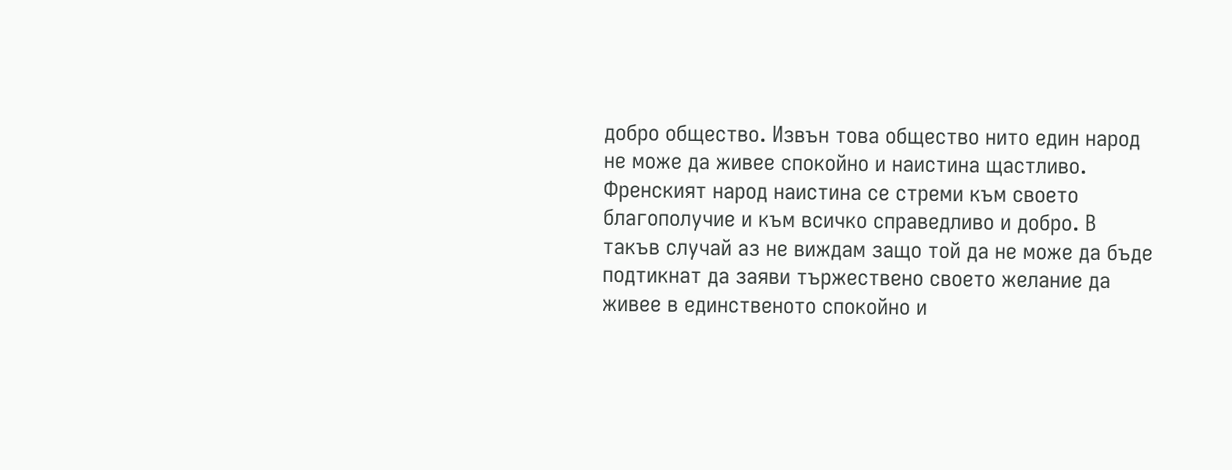добро общество. Извън това общество нито един народ не може да живее спокойно и наистина щастливо. Френският народ наистина се стреми към своето благополучие и към всичко справедливо и добро. В такъв случай аз не виждам защо той да не може да бъде подтикнат да заяви тържествено своето желание да живее в единственото спокойно и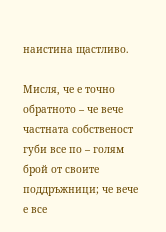наистина щастливо.

Мисля, че е точно обратното – че вече частната собственост губи все по – голям брой от своите поддръжници; че вече е все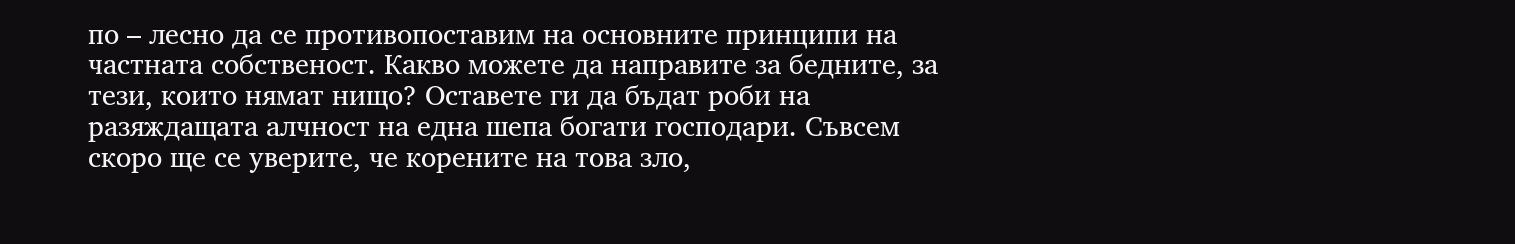по – лесно да се противопоставим на основните принципи на частната собственост. Какво можете да направите за бедните, за тези, които нямат нищо? Оставете ги да бъдат роби на разяждащата алчност на една шепа богати господари. Съвсем скоро ще се уверите, че корените на това зло,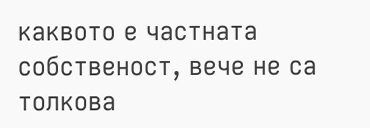каквото е частната собственост, вече не са толкова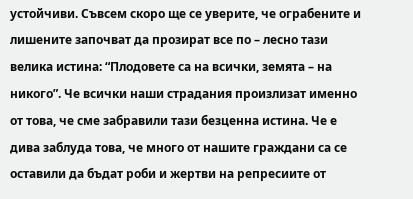устойчиви. Съвсем скоро ще се уверите, че ограбените и лишените започват да прозират все по – лесно тази велика истина: “Плодовете са на всички, земята – на никого”. Че всички наши страдания произлизат именно от това, че сме забравили тази безценна истина. Че е дива заблуда това, че много от нашите граждани са се оставили да бъдат роби и жертви на репресиите от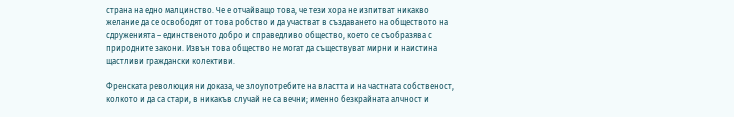страна на едно малцинство. Че е отчайващо това, че тези хора не изпитват никакво желание да се освободят от това робство и да участват в създаването на обществото на сдруженията – единственото добро и справедливо общество, което се съобразява с природните закони. Извън това общество не могат да съществуват мирни и наистина щастливи граждански колективи.

Френската революция ни доказа, че злоупотребите на властта и на частната собственост, колкото и да са стари, в никакъв случай не са вечни; именно безкрайната алчност и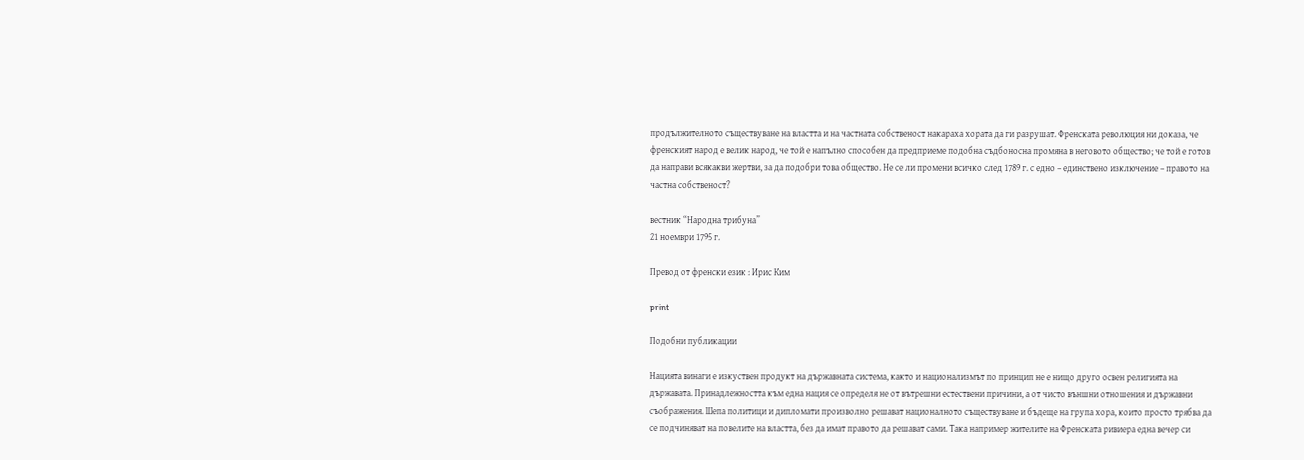продължителното съществуване на властта и на частната собственост накараха хората да ги разрушат. Френската революция ни доказа, че френският народ е велик народ, че той е напълно способен да предприеме подобна съдбоносна промяна в неговото общество; че той е готов да направи всякакви жертви, за да подобри това общество. Не се ли промени всичко след 1789 г. с едно – единствено изключение – правото на частна собственост?

вестник “Народна трибуна”
21 ноември 1795 г.

Превод от френски език : Ирис Ким

print

Подобни публикации

Нацията винаги е изкуствен продукт на държавната система, както и национализмът по принцип не е нищо друго освен религията на държавата. Принадлежността към една нация се определя не от вътрешни естествени причини, а от чисто външни отношения и държавни съображения. Шепа политици и дипломати произволно решават националното съществуване и бъдеще на група хора, които просто трябва да се подчиняват на повелите на властта, без да имат правото да решават сами. Така например жителите на Френската ривиера една вечер си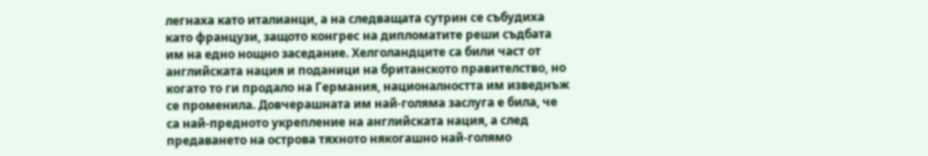легнаха като италианци, а на следващата сутрин се събудиха като французи, защото конгрес на дипломатите реши съдбата им на едно нощно заседание. Хелголандците са били част от английската нация и поданици на британското правителство, но когато то ги продало на Германия, националността им изведнъж се променила. Довчерашната им най-голяма заслуга е била, че са най-предното укрепление на английската нация, а след предаването на острова тяхното някогашно най-голямо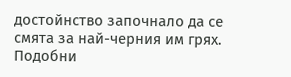достойнство започнало да се смята за най-черния им грях. Подобни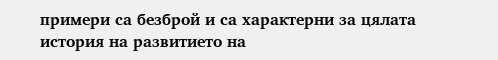примери са безброй и са характерни за цялата история на развитието на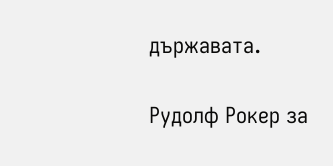държавата.

Рудолф Рокер за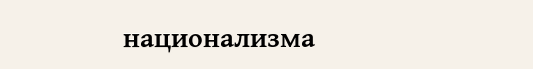национализма